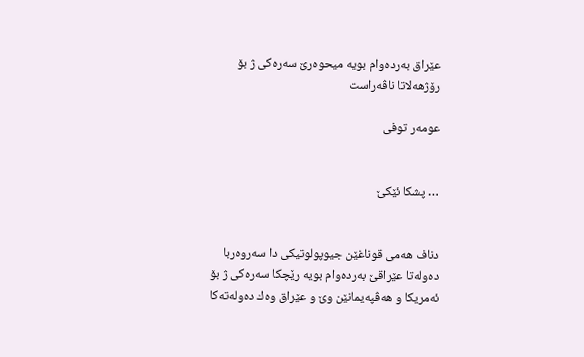عێراق به‌رده‌وام بویه میحوه‌رێ سه‌ره‌کی ژ بۆ رۆژهه‌لاتا ناڤه‌راست

عومه‌ر توفی


… پشکا ئێکێ


دناف هه‌می قوناغێن جیوپولوتیکی دا سه‌روه‌ربا ده‌وله‌تا عێراقێ به‌رده‌وام بویه رێچکا سه‌ره‌کی ژ بۆ ئه‌مریکا و هه‌ڤپه‌یمانێن وێ و عێراق وه‌ك ده‌وله‌ته‌کا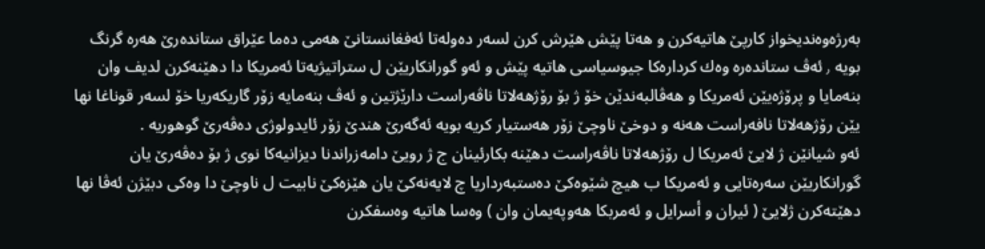به‌رژه‌وه‌ندیخواز کارپێ هاتیه‌کرن و هه‌تا پێش هێرش کرن لسه‌ر ده‌وله‌تا ئه‌فغانستانێ هه‌می ده‌ما عێراق ستانده‌رێ هه‌ره گرنگ بویه ٫ ئه‌ڤ ستانده‌ره وه‌ك کرداره‌کا جیوسیاسی هاتیه پێش و ئه‌و گورانکاریێن ل ستراتیژیه‌تا ئه‌مریکا دا دهێنه‌کرن لدیف وان بنه‌ما‌یا و پرۆژه‌یێن ئه‌مریکا و هه‌ڤالبه‌ندێن خۆ ژ بۆ رۆژهه‌لاتا ناڤه‌راست دارێژتین و ئه‌ڤ بنه‌مایه زۆر گاریکه‌ریا خۆ لسه‌ر قوناغا نها یێن رۆژهه‌لاتا نافه‌راست هه‌نه و دوخێ ناوچێ زۆر هه‌ستیار کریه بویه ئه‌گه‌رێ هندێ زۆر ئایدولوژی ده‌ڤه‌رێ گوهوریه .
ئه‌و شیانێن ژ لایێ ئه‌مریکا ل رۆژهه‌لاتا ناڤه‌راست دهێنه بکارئینان ج ژ رویێ دامه‌زراندنا دیزانیه‌کا نوی ژ بۆ ده‌ڤه‌رێ یان گورانکاریێن سه‌ره‌تایی و ئه‌مریکا ب هیچ شێوه‌کێ ده‌ستبه‌رداریا چ لایه‌نه‌کێ یان هێزه‌کێ نابیت ل ناوچێ دا وه‌کی دبێژن ئه‌ڤا نها دهێته‌کرن ژلایێ ( ئیران و أسرایل و ئه‌مربکا هه‌وپه‌یمان وان ) وه‌سا هاتیه وه‌سفکرن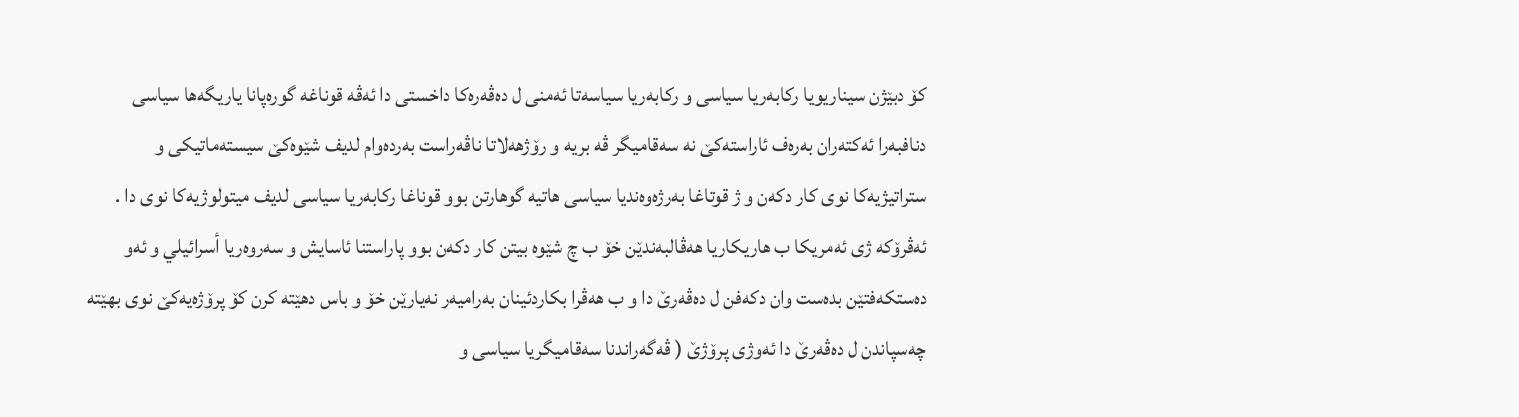کۆ دبێژن سیناریویا رکابه‌ریا سیاسی و رکابه‌ریا سیاسه‌تا ئه‌منی ل ده‌ڤه‌ره‌کا داخستی دا ئه‌ڤه قوناغه گوره‌پانا یاریگه‌ها سیاسی دنافبه‌را ئه‌کته‌ران به‌ره‌ف ئاراسته‌کێ نه سه‌قامیگر ڤه بریه و رۆژهه‌لاتا ناڤه‌راست به‌‌رده‌وام لدیف شێوه‌کێ سیسته‌ماتیکی و ستراتیژیه‌کا نوی کار دکه‌ن و ژ قوتاغا به‌‌رژه‌وه‌ندیا سیاسی هاتیه گوهارتن بوو قوناغا رکابه‌ریا سیاسی لدیف میتولوژیه‌کا نوی دا .
ئه‌ڤرۆکه ژی ئه‌مریکا ب هاریکاریا هه‌ڤالبه‌ندێن خۆ ب چ شێوه‌ بیتن کار دکه‌ن بوو پاراستنا ئاسایش و سه‌روه‌ریا أسرائیلي و ئه‌و ده‌ستکه‌فتێن بده‌ست وان دکه‌فن ل ده‌ڤه‌رێ دا و ب هه‌ڤرا بکاردئینان به‌رامیه‌ر نه‌یارێن خۆ و باس دهێته کرن کۆ پرۆژه‌یه‌کێ نوی بهێته چه‌سپاندن ل ده‌ڤه‌رێ دا ئه‌وژی پرۆژێ ( ڤه‌گه‌راندنا سه‌قامیگریا سیاسی و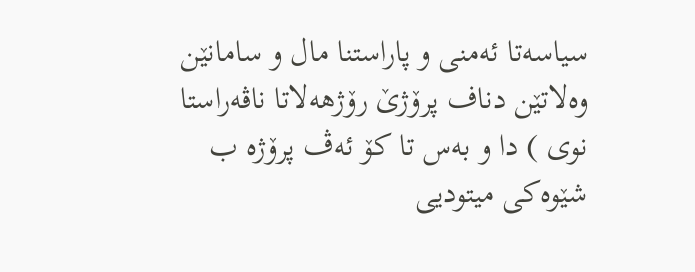سیاسه‌تا ئه‌منی و پاراستنا مال و سامانێن وه‌لاتێن دناف پرۆژێ رۆژهه‌لاتا ناڤه‌راستا نوی ) دا و به‌س تا کۆ ئه‌ڤ پرۆژه ب شێوه‌کی میتودیی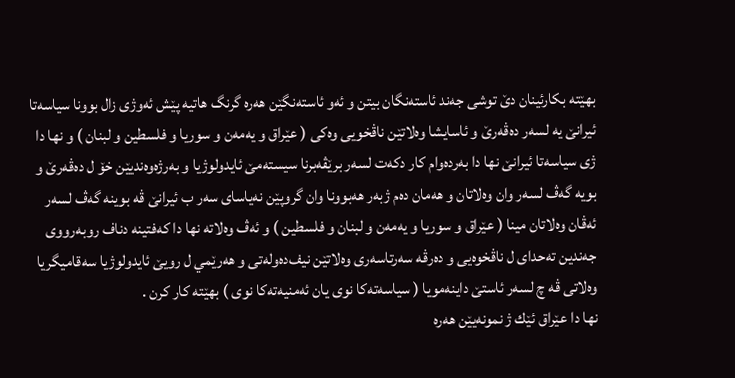بهێته بکارئینان دێ توشی جه‌ند ئاسته‌نگان بیتن و ئه‌و ئاسته‌نگێن هه‌ره گرنگ هاتیه پێش ئه‌وژی زال بوونا سیاسه‌تا ئیرانێ یه لسه‌ر ده‌ڤه‌رێ و ئاسایشا وه‌لاتێن ناڤخویی وه‌کی ( عێراق و یه‌مه‌ن و سوریا و فلسطین و لبنان ) و نها دا ژی سیاسه‌تا ئیرانێ نها دا به‌رده‌وام کار دکه‌ت لسه‌ر برێڤه‌برنا سیسته‌مێ ئایدولوژیا و به‌رژه‌وه‌ندیێن خۆ ل ده‌ڤه‌رێ و بویه گه‌ڤ لسه‌ر وان وه‌لاتان و هه‌مان ده‌م ژبه‌ر هه‌بوونا وان گروپێن نه‌یاسای سه‌ر ب ئیرانێ ڤه بوینه گه‌‌ڤ لسه‌ر ئه‌ڤان وه‌لاتان مینا ( عێراق و سوریا و یه‌مه‌ن و لبنان و فلسطین ) و ئه‌ڤ وه‌لاته نها دا که‌فتینه دناف روبه‌رووی جه‌ندین ته‌حدای ل ناڤخوه‌یی و ده‌رڤه سه‌رتاسه‌ری وه‌لاتێن نیف‌ده‌وله‌تی و هه‌رێمي ل رویێ ئایدولوژیا سه‌قامیگریا وه‌لاتی ڤه چ لسه‌ر ئاستێ داینه‌مویا ( سیاسه‌ته‌کا نوی یان ئه‌منیه‌ته‌کا نوی ) بهێته کار کرن .
نها دا عێراق ئێك ژ نمونه‌یێن هه‌ره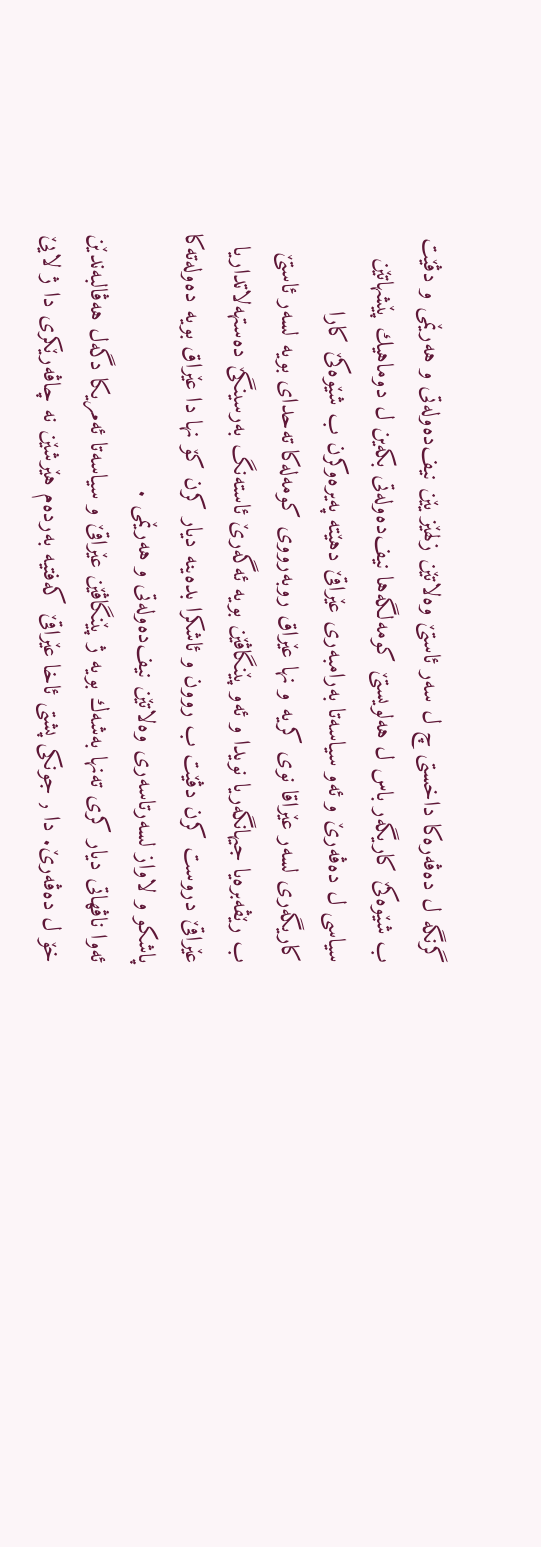گرنگه ل ده‌ڤه‌ره‌کا داخستی چ ل سه‌ر ئاستێ وه‌لاتێن زلهێز یێن نیف‌ده‌وله‌تی و هه‌رێمی و دڤێت ب شێوه‌کێ کاریگه‌ر باس ل هه‌لویستێ کومه‌لگه‌ها نیف‌ده‌وله‌تی بکه‌ین ل دوماهیك پێشهاتێن سیاسی ل ده‌ڤه‌رێ و ئه‌و سیاسه‌تا به‌رامبه‌ری عێراقێ دهێته په‌یره‌وکرن ب شێوه‌کێ کارا کاریگه‌ری لسه‌ر عێراقا نوی کریه و نها عێراق روبه‌رووی کومه‌له‌كا ته‌حدای بویه لسه‌ر ئاستێ ب رێڤه‌بره‌یا جیهانگه‌ریا نویدا و ئه‌و پێنگاڤێن بویه ئه‌گه‌رێ ئاسته‌نگ به‌رسینگێ ده‌ستهه‌لاتداریا عێراقێ دروست کرن دڤێت ب روون و ئاشکرا بده‌ینه دیار کرن کۆ نها دا عێراق بویه ده‌وله‌ته‌کا پاشکو و لاواز لسه‌رتاسه‌ری وه‌لاتێن نیف‌ده‌وله‌تی و هه‌رێمی .
ئه‌وا ناڤهاتی دیار کری ته‌نها به‌شه‌ك بویه ژ پێنگاڤێن عێراقێ و سیاسه‌تا ئه‌مریکا دگه‌ل هه‌ڤالبه‌ندێن خۆ ل ده‌ڤه‌رێ. دا ٫ جونکی پشتی ئاخا عێراقێ که‌فتیه به‌رده‌م هێرشێن نه‌ چاڤه‌رێکری دا ژ لایێ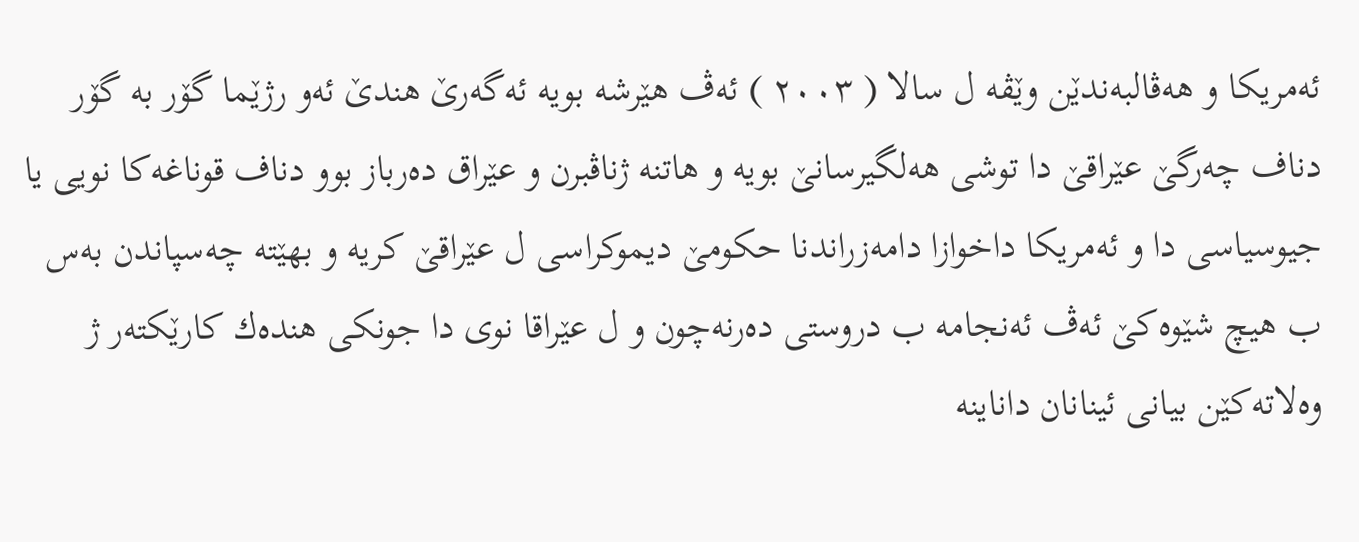ئه‌مریکا و هه‌ڤالبه‌ندێن وێڤه ل سالا ( ۲۰۰۳ ) ئه‌ڤ هێرشه بویه ئه‌گه‌رێ هندێ ئه‌و رژێما گۆر به گۆر دناف چه‌رگێ عێراقێ دا توشی هه‌لگیرسانێ بویه و هاتنه ژناڤبرن و عێراق ده‌رباز بوو دناف قوناغه‌کا نویی یا جیوسیاسی دا و ئه‌مریکا داخوازا دامه‌زراندنا حکومێ دیموکراسی ل عێراقێ کریه و بهێته چه‌سپاندن به‌س ب هیچ شێوه‌کێ ئه‌ڤ ئه‌نجامه ب دروستی ده‌رنه‌چون و ل عێراقا نوی دا جونکی هنده‌ك کارێکته‌ر ژ وه‌لاته‌کێن بیانی ئینانان داناینه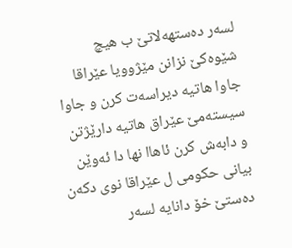لسه‌ر ده‌ستهه‌لاتێ ب هیچ شێوه‌کێ نزانن مێژوویا عێراقا جاوا هاتیه دیراسه‌ت کرن و جاوا سیسته‌مێ عێراق هاتیه دارێژتن و دابه‌ش کرن ئاهاا نها دا ئه‌وێن بیانی حکومی ل عێراقا نوی دکه‌ن ده‌ستێ خۆ دانایه لسه‌ر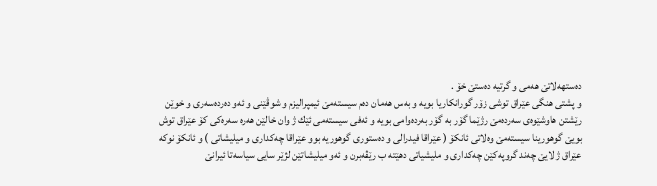ده‌ستهه‌لاتێ هه‌می و گرتیه ده‌ستێ خۆ .
و پشتی هنگی عێراق توشی زۆر گورانکاریا بویه و به‌س هه‌مان ده‌م سیسته‌مێ ئیمپرالیزم و شوڤێنی و ئه‌و ده‌رده‌سه‌ری و خوێن رێشتن هاوشێوه‌ی سه‌رده‌مێ رژێما گۆر به‌ گۆر به‌رده‌وامی بویه و ئه‌فی سیسته‌می ئێك ژ وان خالێن هه‌ره سه‌ره‌کی کۆ عێراق توش بویێ گوهورینا سیسته‌مێ وه‌لاتی ئانکۆ ( عێراقا فیدرالی و ده‌ستوری گوهوریه بوو عێراقا چه‌کداری و میلیشاتی ) و ئانکۆ نوکه عێراق ژ لایێ چه‌ند گروپه‌کێن چه‌کداری و ملیشیاتی دهێته ب رێڤه‌برن و ئه‌و میلیشاتێن لژێر سایی سیاسه‌تا ئیرانێ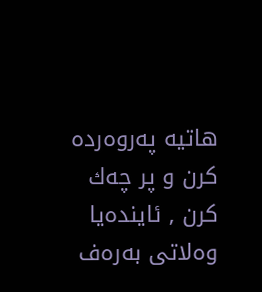هاتیه په‌روه‌رده کرن و پر چه‌ك کرن ٫ ئاینده‌یا وه‌لاتی به‌ره‌ف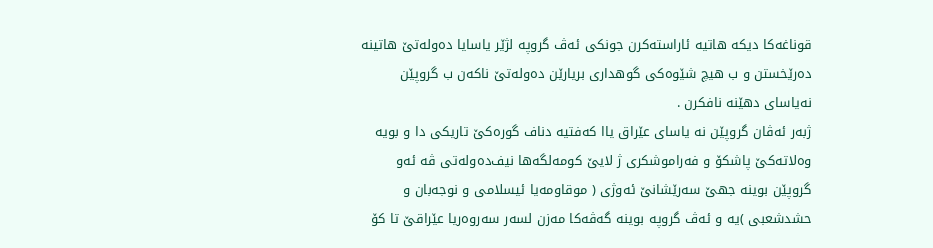قوناغه‌کا دیکه هاتیه ئاراسته‌کرن جونکی ئه‌ڤ گروپه لژێر یاسایا ده‌وله‌تێ هاتینه ده‌رێخستن و ب هیچ شێوه‌کی گوهداری بریارێن ده‌وله‌تێ ناکه‌ن ب گروپێن نه‌یاسای دهێنه نافکرن .
ژبه‌ر ئه‌ڤان گروپێن نه‌ یاسای عێراق یاا که‌فتیه دناف گوره‌کێ تاریکی دا و بویه وه‌لاته‌کێ پاشکۆ و فه‌راموشکری ژ لایێ کومه‌لگه‌ها نیف‌ده‌وله‌تی ڤه ئه‌و گروپێن بوینه جهێ سه‌رێشانێ ئه‌و‌ژی ( موقاومه‌یا ئیسلامی و نوجه‌بان و حشدشعبی )یه و ئه‌ڤ گروپه بوینه گه‌ڤه‌کا مه‌زن لسه‌ر سه‌روه‌ریا عێراقێ تا کۆ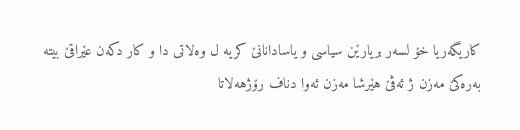کاریگه‌ریا خۆ لسه‌ر بریارێن سیاسی و یاسادانانێ کریه ل وه‌لاتی دا و کار دکه‌ن عێراقێ بیته به‌ره‌کێ مه‌زن ژ ئه‌ڤێ هێرشا مه‌زن ئه‌وا دناف رۆژهه‌لاتا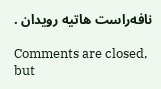نافه‌راست هاتیه رویدان .

Comments are closed, but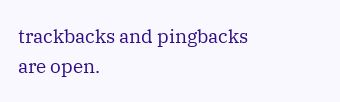trackbacks and pingbacks are open.